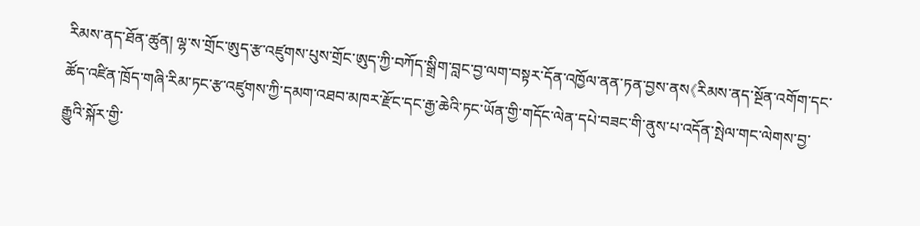རིམས་ནད་ཐོན་ཚུན། ལྷ་ས་གྲོང་ཨུད་རྩ་འཛུགས་པུས་གྲོང་ཨུད་ཀྱི་བཀོད་སྒྲིག་བླང་བྱ་ལག་བསྟར་དོན་འཁྱོལ་ནན་ཏན་བྱས་ནས《རིམས་ནད་སྔོན་འགོག་དང་ཚོད་འཛིན་ཁྲོད་གཞི་རིམ་ཏང་རྩ་འཛུགས་ཀྱི་དམག་འཐབ་མཁར་རྫོང་དང་རྒྱ་ཆེའི་ཏང་ཡོན་གྱི་གདོང་ལེན་དཔེ་བཟང་གི་ནུས་པ་འདོན་སྤེལ་གང་ལེགས་བྱ་རྒྱུའི་སྐོར་གྱི་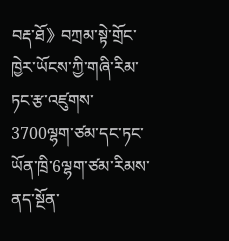བརྡ་ཐོ》བཀྲམ་སྟེ་གྲོང་ཁྱེར་ཡོངས་ཀྱི་གཞི་རིམ་ཏང་རྩ་འཛུགས་3700ལྷག་ཙམ་དང་ཏང་ཡོན་ཁྲི་6ལྷག་ཙམ་རིམས་ནད་སྔོན་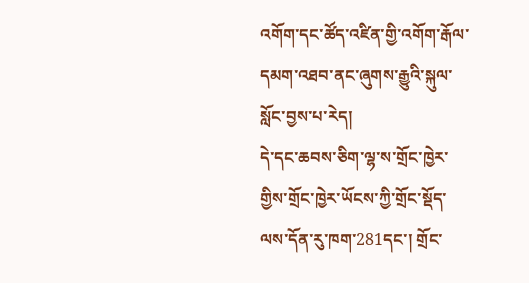འགོག་དང་ཚོད་འཛིན་གྱི་འགོག་རྒོལ་དམག་འཐབ་ནང་ཞུགས་རྒྱུའི་སྐུལ་སློང་བྱས་པ་རེད།
དེ་དང་ཆབས་ཅིག་ལྷ་ས་གྲོང་ཁྱེར་གྱིས་གྲོང་ཁྱེར་ཡོངས་ཀྱི་གྲོང་སྡོད་ལས་དོན་རུ་ཁག་281དང་། གྲོང་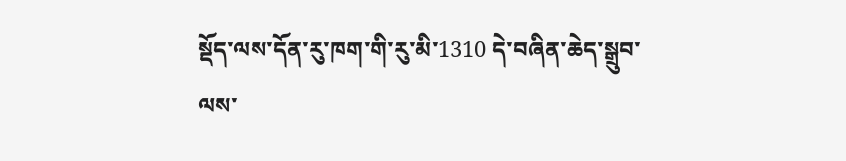སྡོད་ལས་དོན་རུ་ཁག་གི་རུ་མི་1310 དེ་བཞིན་ཆེད་སྒྲུབ་ལས་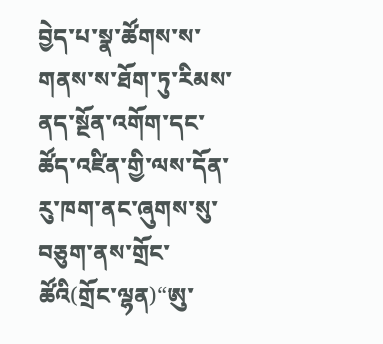བྱེད་པ་སྣ་ཚོགས་ས་གནས་ས་ཐོག་ཏུ་རིམས་ནད་སྔོན་འགོག་དང་ཚོད་འཛིན་གྱི་ལས་དོན་རུ་ཁག་ནང་ཞུགས་སུ་བཅུག་ནས་གྲོང་ཚོའི(གྲོང་ལྷན)“ཨུ་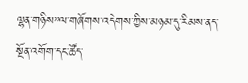ལྷན་གཉིས”ལ་གཞོགས་འདེགས་ཀྱིས་མཉམ་དུ་རིམས་ནད་སྔོན་འགོག་དང་ཚོད་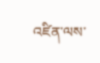འཛིན་ལས་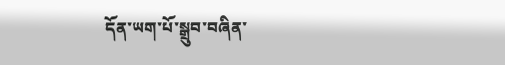དོན་ཡག་པོ་སྒྲུབ་བཞིན་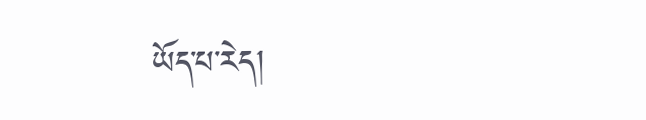ཡོད་པ་རེད།